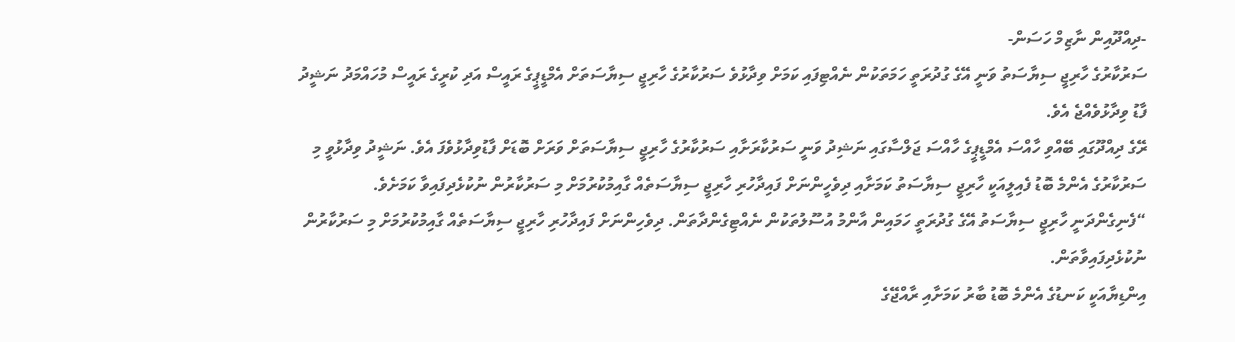-ދިއްދޫއިން ނާޒިމް ހަސަން-
ސަރުކާރުގެ ހާރިޖީ ސިޔާސަތު ވަނީ އޭގެ ގުދުރަތީ ހަމަތަކުން ނެއްޓިފައި ކަމަށް ވިދާޅުވެ ސަރުކާރުގެ ހާރިޖީ ސިޔާސަތަށް އެމްޑީޕީގެ ރައީސް އަދި ކުރީގެ ރައީސް މުހައްމަދު ނަޝީދު ފާޑު ވިދާޅުވެއްޖެ އެވެ.
ރޭގެ ދިއްދޫގައި ބޭއްވި ހާއްސަ އެމްޑީޕީގެ ހާއްސަ ޖަލްސާގައި ނަޝިދު ވަނީ ސަރުކާރަށާއި ސަރުކާރުގެ ހާރިޖީ ސިޔާސަތަށް ވަރަށް ބޮޑަށް ފާޑުވިދާޅުވެފަ އެވެ. ނަޝީދު ވިދާޅުވީ މި ސަރުކާރުގެ އެންމެ ބޮޑު ފެއިލީއަކީ ހާރިޖީ ސިޔާސަތު ކަމަށާއި ދިވެހީންނަށް ފައިދާހުރި ހާރިޖީ ސިޔާސަތެއް ގާއިމުކުރުމަށް މި ސަރުކާރުން ނުކުޅެދިފައިވާ ކަމަށެވެ.
“ފެނިގެންދަނީ ހާރިޖީ ސިޔާސަތު އޭގެ ގުދުރަތީ ހަމައިން އާންމު އުސޫލުތަކުން ނެއްޓިގެންދާތަން. ދިވެހިންނަށް ފައިދާހުރި ހާރިޖީ ސިޔާސަތެއް ގާއިމުކުރުމަށް މި ސަރުކާރުން ނުކުޅެދިފައިވާތަން.
އިންޑިޔާއަކީ ކަނޑުގެ އެންމެ ބޮޑު ބާރު ކަމަށާއި ރާއްޖޭގެ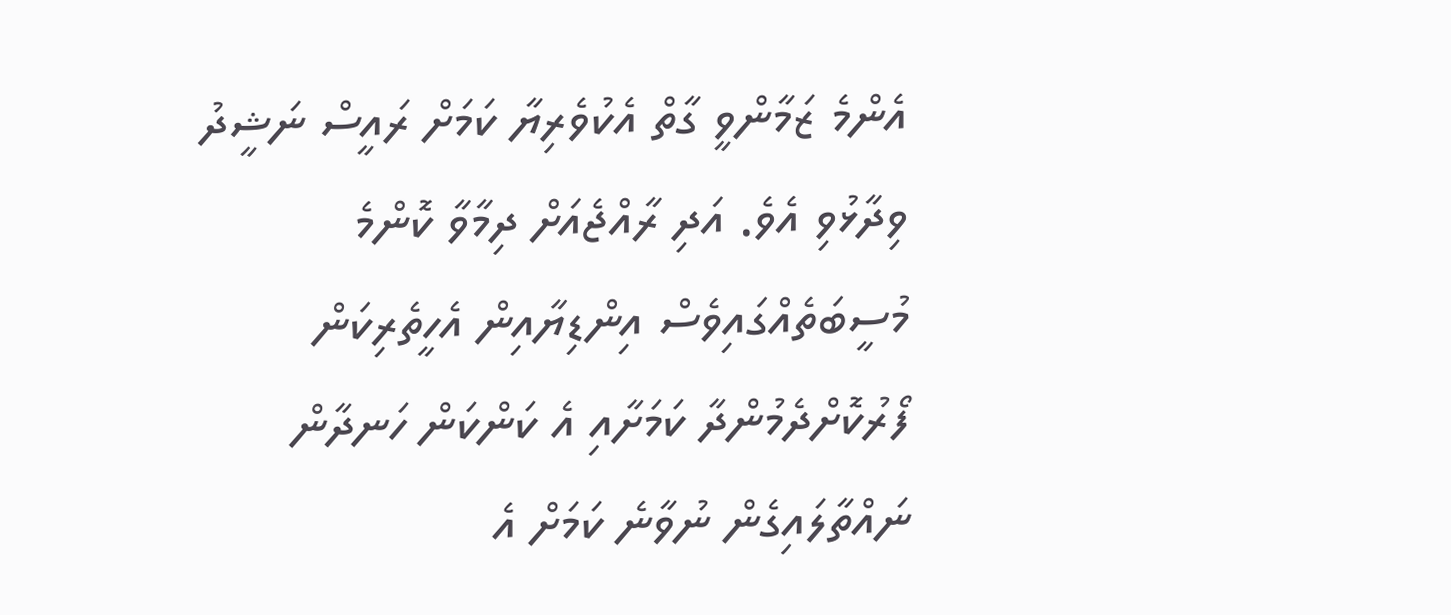އެންމެ ޒަމާންވީ ގާތް އެކުވެރިޔާ ކަމަށް ރައީސް ނަޝީދު ވިދާޅުވި އެވެ. އަދި ރާއްޖެއަށް ދިމާވާ ކޮންމެ މުސީބަތެއްގައިވެސް އިންޑިޔާއިން އެހީތެރިކަން ފޯރުކޮށްދެމުންދާ ކަމަށާއި އެ ކަންކަން ހަނދާން ނައްތާލައިގެން ނުވާނެ ކަމަށް އެ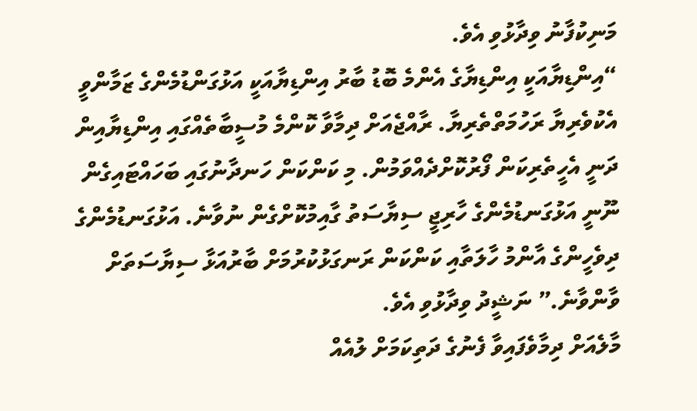މަނިކުފާނު ވިދާޅުވި އެވެ.
“އިންޑިޔާއަކީ އިންޑިޔާގެ އެންމެ ބޮޑު ބާރު އިންޑިޔާއަކީ އަޅުގަންޑުމެންގެ ޒަމާންވީ އެކުވެރިޔާ ރަހުމަތްތެރިޔާ. ރާއްޖެއަށް ދިމާވާ ކޮންމެ މުސީބާތެއްގައި އިންޑިޔާއިން ދަނީ އެހީތެރިކަން ފޯރުކޮށްދެއްވަމުން. މި ކަންކަން ހަނދާނުގައި ބަހައްޓައިގެން ނޫނީ އަޅުގަނޑުމެންގެ ހާރިޖީ ސިޔާސަތު ގާއިމުކޮށްގެން ނުވާނެ. އަޅުގަނޑުމެންގެ ދިވެހީންގެ އާންމު ހާލަތާއި ކަންކަން ރަނގަޅުކުރުމަށް ބާރުއަޅާ ސިޔާސަތަށް ވާންވާނެ.” ނަޝީދު ވިދާޅުވި އެވެ.
މާލެއަށް ދިމާވެފައިވާ ފެނުގެ ދަތިކަމަށް ލުއެއް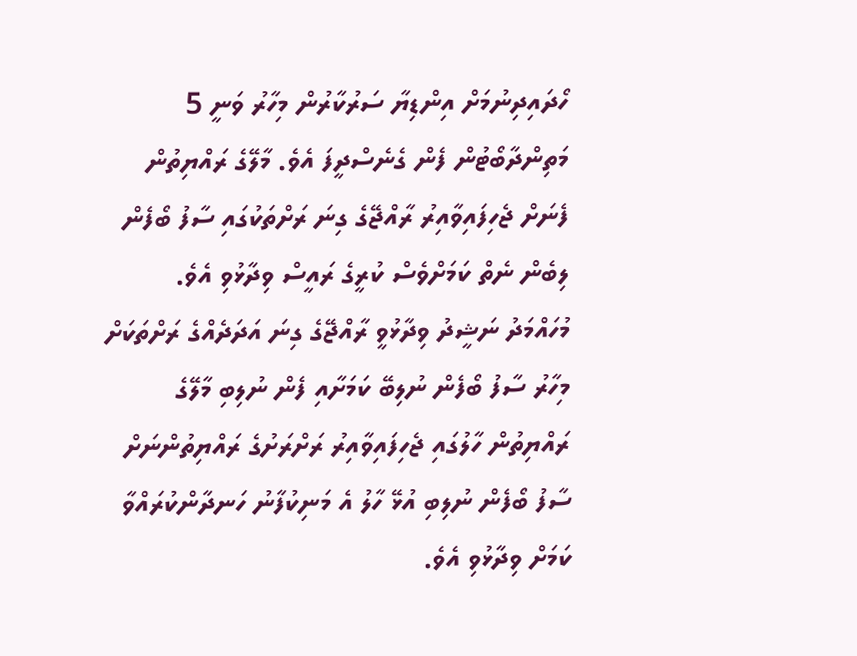ހޯދައިދިނުމަށް އިންޑިޔާ ސަރުކާރުން މިހާރު ވަނީ 5 މަތިންދާބޯޓުން ފެން ގެނެސްދީފަ އެވެ. މާލޭގެ ރައްޔިތުން ފެނަށް ޖެހިފައިވާއިރު ރާއްޖޭގެ ގިނަ ރަށްތަކުގައި ސާފު ބޯފެން ލިބެން ނެތް ކަމަށްވެސް ކުރީގެ ރައީސް ވިދާޅުވި އެވެ.
މުހައްމަދު ނަޝީދު ވިދާޅުވީ ރާއްޖޭގެ ގިނަ އަދަދެއްގެ ރަށްތަކަށް މިހާރު ސާފު ބޯފެން ނުލިބޭ ކަމަށާއި ފެން ނުލިބި މާލޭގެ ރައްޔިތުން ހާލުގައި ޖެހިފައިވާއިރު ރަށްރަށުގެ ރައްޔިތުންނަށް ސާފު ބޯފެން ނުލިބި އުޅޭ ހާލު އެ މަނިކުފާނު ހަނދާންކުރައްވާ ކަމަށް ވިދާޅުވި އެވެ.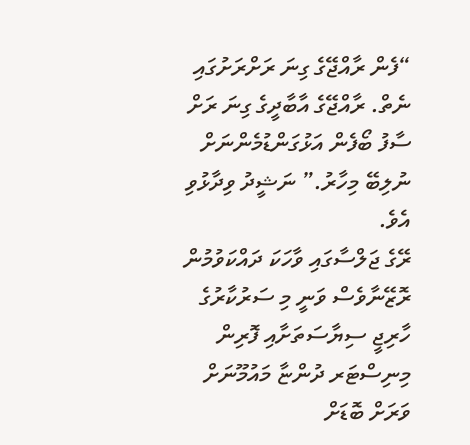“ފެން ރާއްޖޭގެ ގިނަ ރަށްރަށުގައި ނެތް. ރާއްޖޭގެ އާބާދީގެ ގިނަ ރަށް ސާފު ބޯފެން އަޅުގަންޑުމެންނަށް ނުލިބޭ މިހާރު.” ނަޝީދު ވިދާޅުވި އެވެ.
ރޭގެ ޖަލްސާގައި ވާހަކަ ދައްކަވުމުން ރޮޒޭނާވެސް ވަނީ މި ސަރުކާރުގެ ހާރިޖީ ސިޔާސަތަށާއި ފޮރިން މިނިސްޓަރ ދުންޏާ މައުމޫނަށް ވަރަށް ބޮޑަށް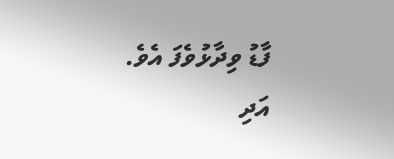ފާޑު ވިދާޅުވެފަ އެވެ.
އަދި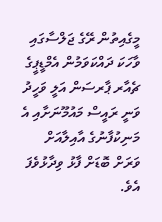މީގެއިތުން ރޭގެ ޖަލްސާގައި ވާހަކަ ދައްކަވަމުން އެމްޑީޕީގެ ޗެއާރ ޕާރސަން އަލީ ވަހީދު ވަނީ ރައީސް މައުމޫނަށާއި އެ މަނިކުފާނުގެ އާއިލާއަށް ވަރަށް ބޮޑަށް ފާޅު ވިދާޅުވެފަ އެވެ.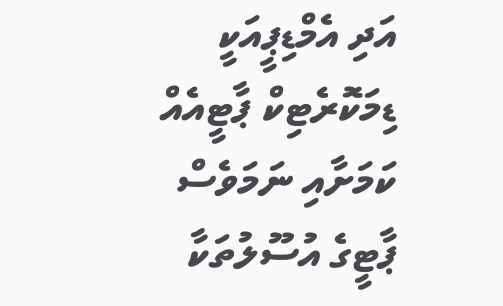އަދި އެމްޑިޕީއަކީ ޑިމަކޮރެޓިކް ޕާޓީއެއް ކަމަށާއި ނަމަވެސް ޕާޓީގެ އުސޫލުތަކާ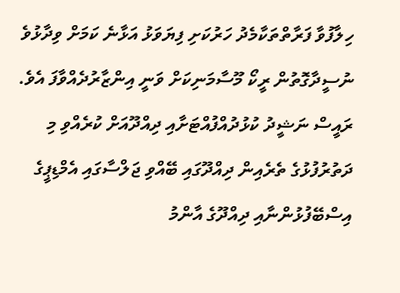ހިލާފުވާ ފަރާތްތަކާމެދު ހަރުކަށި ފިޔަވަޅު އަޅާނެ ކަމަށް ވިދާޅުވެ ނުސީދާގޮތުން ރީކޯ މޫސާމަނިކަށް ވަނީ އިންޒާރުދެއްވާފަ އެވެ.
ރައީސް ނަޝީދު ކުޅުދުއްފުއްޓަށާއި ދިއްދޫއަށް ކުރެއްވި މި ދަތުރުފުޅުގެ ތެރެއިން ދިއްދޫގައި ބޭއްވި ޖަލްސާގައި އެމްޑިޕީގެ އިސްބޭފުޅުންނާއި ދިއްދޫގެ އާންމު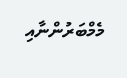މެމްބަރުންނާއި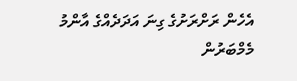އެހެން ރަށްރަށުގެ ގިނަ އަދަދެއްގެ އާންމު މެމްބަރުން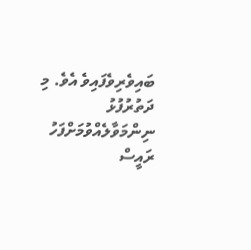ބައިވެރިވެފައިވެ އެވެ. މި ދަތުރުފުޅު ނިންމަވާލެއްވުމަށްފަހު ރައީސް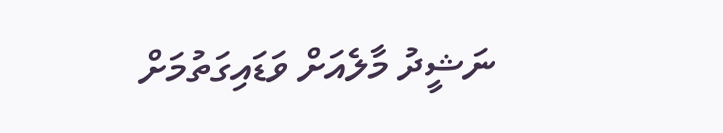ނަޝީދު މާލެއަށް ވަޑައިގަތުމަށް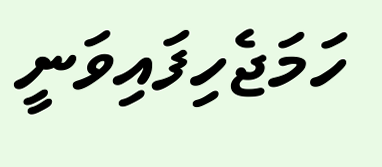ހަމަޖެހިފައިވަނީ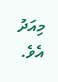މިއަދު އެވެ.